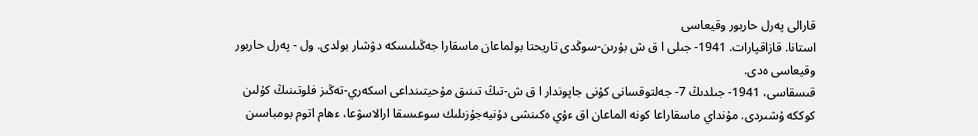قارالى پەرل حاربور وقيعاسى
استانا. قازاقپارات. 1941- جىلى ا ق ش بۇرىن-سوڭدى تاريحتا بولماعان ماسقارا جەڭىلىسكە دۋشار بولدى. ول - پەرل حاربور وقيعاسى ەدى.
قىسقاسى، 1941- جىلدىڭ 7- جەلتوقسانى كۇنى جاپوندار ا ق ش-تىڭ تىنىق مۇحيتىنداعى اسكەري-تەڭىز فلوتىنىڭ كۇلىن كوككە ۇشىردى. مۇنداي ماسقاراعا كونە الماعان اق ءۇي ەكىنشى دۇنيەجۇزىلىك سوعىسقا ارالاسۋعا، ءھام اتوم بومباسىن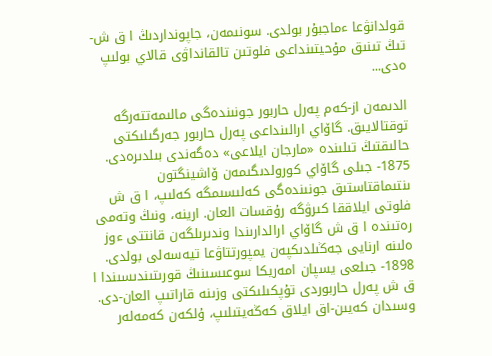قولدانۋعا ءماجبۇر بولدى. سونىمەن، جاپونداردىڭ ا ق ش-تىڭ تىنىق مۇحيتىنداعى فلوتىن تالقانداۋى قالاي بولىپ ەدى...

الدىمەن از-كەم پەرل حاربور جونىندەگى مالىمەتتەرگە توقتالايىق. گاۆاي ارالىنداعى پەرل حاربور جەرگىلىكتى حالىقتىڭ تىلىندە «مارجان ايلاعى» دەگەندى بىلدىرەدى. 1875- جىلى گاۆاي كورولدىگىمەن ۆاشينگتون ىنتىماقتاستىق جونىندەگى كەلىسىمگە كەلىپ، ا ق ش فلوتى ايلاققا كىرۋگە رۇقسات العان. ارينە، ونىڭ وتەمى رەتىندە ا ق ش گاۆاي ارالدارىندا وندىرىلگەن قانتتى ءوز ەلىنە ارنايى جەڭىلدىكپەن يمپورتتاۋعا تيەسەلى بولدى. 1898- جىلعى يسپان امەريكا سوعىسىنىڭ قورىتىندىسىندا ا ق ش پەرل حاربوردى تۇپكىلىكتى وزىنە قاراتىپ العان-دى. وسىدان كەيىن-اق ايلاق كەڭەيتىلىپ، ۇلكەن كەمەلەر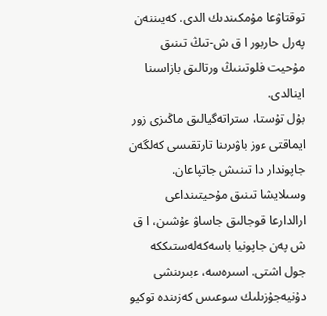توقتاۋعا مۇمكىندىك الدى. كەيىننەن پەرل حاربور ا ق ش-تىڭ تىنىق مۇحيت فلوتىنىڭ ورتالىق بازاسىنا اينالدى.
بۇل تۇستا، ستراتەگيالىق ماڭىزى زور ايماقتى ءوز باۋىرىنا تارتقىسى كەلگەن جاپوندار دا تىنىش جاتپاعان. وسىلايشا تىنىق مۇحيتىنداعى ارالدارعا قوجالىق جاساۋ ءۇشىن، ا ق ش پەن جاپونيا باسەكەلەستىككە جول اشتى. اسىرەسە، ءبىرىنشى دۇنيەجۇزىلىك سوعىس كەزىندە توكيو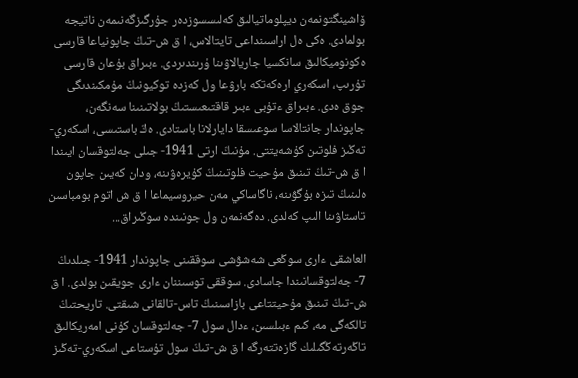ۆاشينگتونمەن ديپلوماتيالىق كەلىسسوزدەر جۇرگىزگەنىمەن ناتيجە بولمادى. ەكى ەل اراسىنداعى تايتالاس، ا ق ش-تىڭ جاپونياعا قارسى ەكونوميكالىق سانكسيا جاريالاۋىنا ۇرىندىردى. ءبىراق بۇعان قارسى تۇرىپ، اسكەري ارەكەتكە بارۋعا ول كەزدە توكيونىڭ مۇمكىندىگى جوق ەدى. ءبىراق ءتۇبى ءبىر قاقتىعىستىڭ بولاتىنىنا سەنگەن، جاپوندار جانتالاسا سوعىسقا دايارلانا باستادى. ەڭ باستىسى، اسكەري-تەڭىز فلوتىن كۇشەيتتى. مۇنىڭ ارتى 1941- جىلى جەلتوقسان ايىندا ا ق ش-تىڭ تىنىق مۇحيت فلوتىنىڭ كۇيرەۋىنە، ودان كەيىن جاپون ەلىنىڭ تىزە بۇگۋىنە، ناگاساكي مەن حيروسيماعا ا ق ش اتوم بومباسىن تاستاۋىنا الىپ كەلدى. دەگەنمەن ول جونىندە سوڭىراق...

العاشقى ءارى سوڭعى شەشۋشى سوققىنى جاپوندار 1941- جىلدىڭ 7- جەلتوقسانىندا جاسادى. سوققى توسىننان ءارى جويقىن بولدى. ا ق ش-تىڭ تىنىق مۇحيتتاعى بازاسىنىڭ تاس-تالقانى شىقتى. تاريحتىڭ تالكەگى مە، كىم ءبىلسىن، ءدال سول 7- جەلتوقسان كۇنى امەريكالىق تاڭەرتەڭگىلىك گازەتتەرگە ا ق ش-تىڭ سول تۇستاعى اسكەري-تەڭىز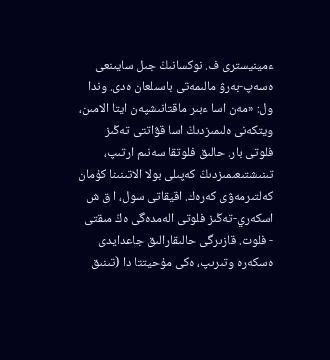ءمينيسترى ف. نوكسانىڭ جىل سايىنعى ەسەپ-بەرۋ مالىمەتى باسىلعان ەدى. وندا ول: «مەن اسا ءبىر ماقتانىشپەن ايتا الامىن، ويتكەنى ەلىمىزدىڭ اسا قۋاتتى تەڭىز فلوتى بار. حالىق فلوتقا سەنىم ارتىپ، تىنىشتىعىمىزدىڭ كەپىلى بولا الاتىنىنا كۇمان كەلتىرمەۋى كەرەك. اقيقاتى سول، ا ق ش اسكەري-تەڭىز فلوتى الەمدەگى ەڭ مىقتى - فلوت. قازىرگى حالىقارالىق جاعدايدى ەسكەرە وتىرىپ، ەكى مۇحيتتا دا (تىنىق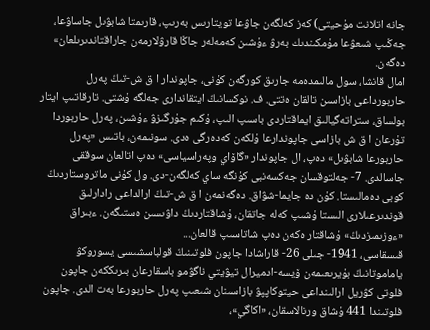جانە اتلانت مۇحيتى) كەز كەلگەن جاۋعا تويتارىس بەرىپ، قارىمتا شابۋىل جاساۋعا، جەڭىپ شىعۋعا مۇمكىندىك بەرۋ ءۇشىن كەمەلەر جاڭا قارۋلارمەن جاراقتاندىرىلعان» دەگەن.
امال قانشا، سول مالىمدەمە جارىق كورگەن كۇنى، جاپوندار ا ق ش-تىڭ پەرل حاربورداعى بازاسىن تالقان ەتتى. ف. نوكسانىڭ ايتقاندارى جەلگە ۇشتى. تارقاتىپ ايتار بولساق، ستراتەگيالىق ايماقتاردى باسىپ الىپ، ۇكىم جۇرگىزۋ ءۇشىن، پەرل حاربوردا تۇرعان ا ق ش بازاسى جاپوندارعا ۇلكەن كەدەرگى ەدى. سونىمەن، باتىس «پەرل حاربورعا شابۋىل» دەپ، ال جاپوندار «گاۆاي وپەراسياسى» دەپ اتالعان سوققى جاسالدى. 7- جەلتوقسان جەكسەنبى كۇنگە ساي كەلگەن-دى. ول كۇنى ماتروستاردىڭ كوبى دەمالىستا. كۇن دە جايما-شۋاق. دەگەنمەن ا ق ش-تىڭ ارالداعى رادارلىق قوندىرعىلارى الىستا ۇشىپ كەلە جاتقان، ۇشاقتاردىڭ داۋىسىن ەستىگەن. ءبىراق «ءوزىمىزدىڭ» ۇشاقتار ەكەن دەپ شاتاسىپ قالعان...
قىسقاسى، 1941- جىلى 26- قاراشادا جاپون فلوتىنىڭ قولباسشىسى يسوروكۋ ياماموتانىڭ بۇيرىعىمەن ۆيسە-ادميرال تيۋيتي ناگۋمو باسقارعان بىرىككەن جاپون فلوتى كۋريل ارالىنداعى حيتوكاپپۋ بازاسىنان شىعىپ پەرل حاربورعا بەت الدى. جاپون فلوتىندا 441 ۇشاق ورنالاسقان، «اكاگي»،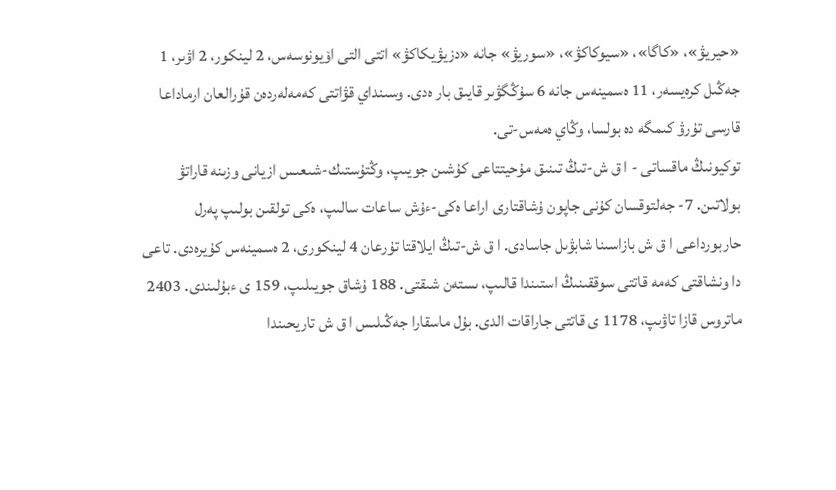«حيريۋ»، «كاگا»، «سيوكاكۋ»، «سوريۋ» جانە «دزيۋيكاكۋ» اتتى التى اۆيونوسەس، 2 لينكور، 2 اۋىر، 1 جەڭىل كرەيسەر، 11 ەسمينەس جانە 6 سۇڭگۋىر قايىق بار ەدى. وسىنداي قۋاتتى كەمەلەردەن قۇرالعان ارماداعا قارسى تۇرۋ كىمگە دە بولسا، وڭاي ەمەس-تى.
توكيونىڭ ماقساتى - ا ق ش-تىڭ تىنىق مۇحيتتاعى كۇشىن جويىپ، وڭتۇستىك-شىعىس ازيانى وزىنە قاراتۋ بولاتىن. 7- جەلتوقسان كۇنى جاپون ۇشاقتارى اراعا ەكى-ءۇش ساعات سالىپ، ەكى تولقىن بولىپ پەرل حاربورداعى ا ق ش بازاسىنا شابۋىل جاسادى. ا ق ش-تىڭ ايلاقتا تۇرعان 4 لينكورى، 2 ەسمينەس كۇيرەدى. تاعى دا ونشاقتى كەمە قاتتى سوققىنىڭ استىندا قالىپ، ىستەن شىقتى. 188 ۇشاق جويىلىپ، 159 ى ءبۇلىندى. 2403 ماتروس قازا تاۋىپ، 1178 ى قاتتى جاراقات الدى. بۇل ماسقارا جەڭىلىس ا ق ش تاريحىندا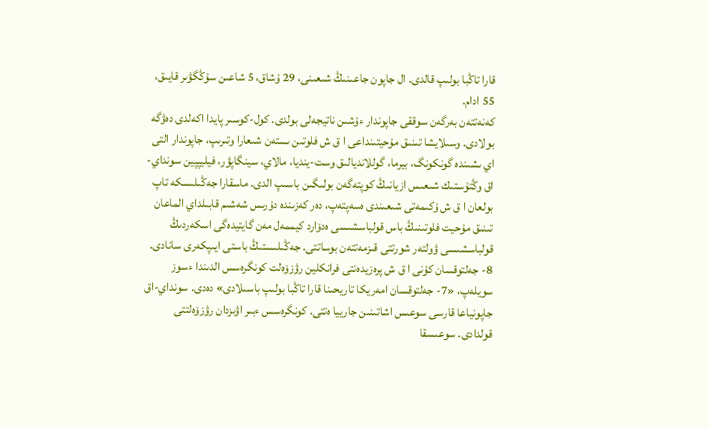قارا تاڭبا بولىپ قالدى. ال جاپون جاعىنىڭ شىعىنى، 29 ۇشاق، 5 شاعىن سۇڭگۋىر قايىق، 55 ادام.
كەنەتتەن بەرگەن سوققى جاپوندار ءۇشىن ناتيجەلى بولدى. كول-كوسىر پايدا اكەلدى دەۋگە بولادى. وسىلايشا تىنىق مۇحيتىنداعى ا ق ش فلوتىن ىستەن شىعارا وتىرىپ، جاپوندار التى اي ىشىندە گونكونگ، بيرما، گوللانديالىق وست-ينديا، مالاي، سينگاپۋر، فيليپپين سونداي-اق وڭتۇستىك شىعىس ازيانىڭ كوپتەگەن بولىگىن باسىپ الدى. ماسقارا جەڭىلىسكە تاپ بولعان ا ق ش ۇكىمەتى شىعىندى ەسەپتەپ، دەر كەزىندە دۇرىس شەشىم قابىلداي الماعان تىنىق مۇحيت فلوتىنىڭ باس قولباسشىسى ەدۆارد كيممەل مەن گايتيدەگى اسكەردىڭ قولباسشىسى ۋولتەر شورتتى قىزمەتتەن بوساتتى. جەڭىلىستىڭ باستى ايىپكەرى سانادى.
8- جەلتوقسان كۇنى ا ق ش پرەزيدەنتى فرانكلين رۋزۆەلت كونگرەسس الدىندا ءسوز سويلەپ، «7- جەلتوقسان امەريكا تاريحىنا قارا تاڭبا بولىپ باسىلادى» دەدى. سونداي-اق جاپونياعا قارسى سوعىس اشاتىنىن جارييا ەتتى. كونگرەسس ءبىر اۋىزدان رۋزۆەلتتى قولدادى. سوعىسقا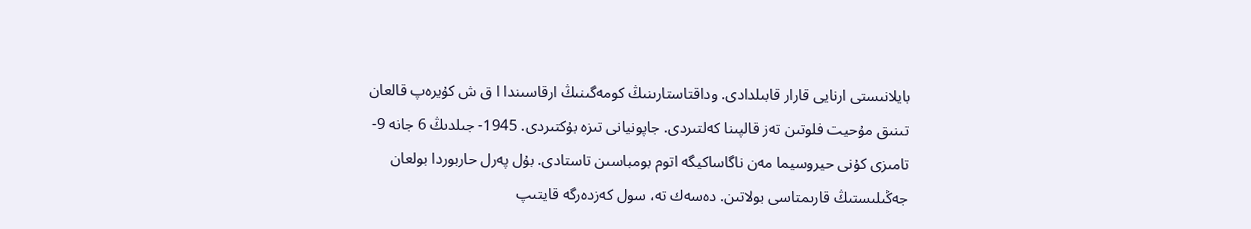بايلانىستى ارنايى قارار قابىلدادى. وداقتاستارىنىڭ كومەگىنىڭ ارقاسىندا ا ق ش كۇيرەپ قالعان تىنىق مۇحيت فلوتىن تەز قالپىنا كەلتىردى. جاپونيانى تىزە بۇكتىردى. 1945- جىلدىڭ 6 جانە 9- تامىزى كۇنى حيروسيما مەن ناگاساكيگە اتوم بومباسىن تاستادى. بۇل پەرل حاربوردا بولعان جەڭىلىستىڭ قارىمتاسى بولاتىن. دەسەك تە، سول كەزدەرگە قايتىپ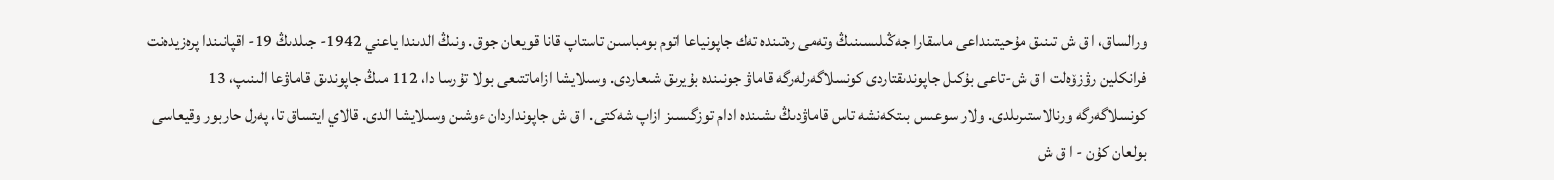ورالساق، ا ق ش تىنىق مۇحيتىنداعى ماسقارا جەڭىلىسىنىڭ وتەمى رەتىندە تەك جاپونياعا اتوم بومباسىن تاستاپ قانا قويعان جوق. ونىڭ الدىندا ياعني 1942- جىلدىڭ 19- اقپانىندا پرەزيدەنت فرانكلين رۋزۆەلت ا ق ش-تاعى بۇكىل جاپوندىقتاردى كونسلاگەرلەرگە قاماۋ جونىندە بۇيرىق شىعاردى. وسىلايشا ازاماتتىعى بولا تۇرسا دا، 112 مىڭ جاپوندىق قاماۋعا الىنىپ، 13 كونسلاگەرگە ورنالاستىرىلدى. ولار سوعىس بىتكەنشە تاس قاماۋدىڭ ىشىندە ادام توزگىسىز ازاپ شەكتى. ا ق ش جاپونداردان ءوشىن وسىلايشا الدى. قالاي ايتساق تا، پەرل حاربور وقيعاسى بولعان كۇن - ا ق ش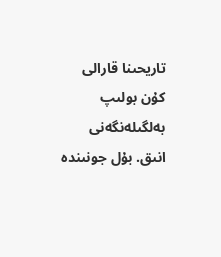تاريحىنا قارالى كۇن بولىپ بەلگىلەنگەنى انىق. بۇل جونىندە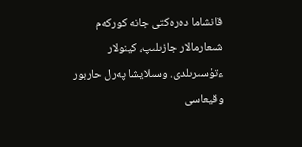قانشاما دەرەكتى جانە كوركەم شىعارمالار جازىلىپ، كينولار ءتۇسىرىلدى. وسىلايشا پەرل حاربور وقيعاسى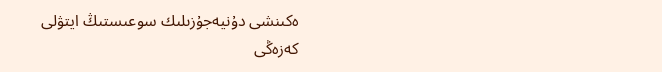ەكىنشى دۇنيەجۇزىلىك سوعىستىڭ ايتۋلى كەزەڭى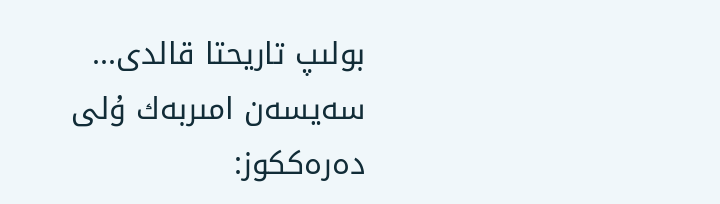بولىپ تاريحتا قالدى...
سەيسەن امىربەك ۇلى
دەرەككوز: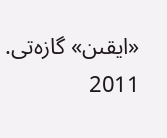«ايقىن» گازەتى. 2011